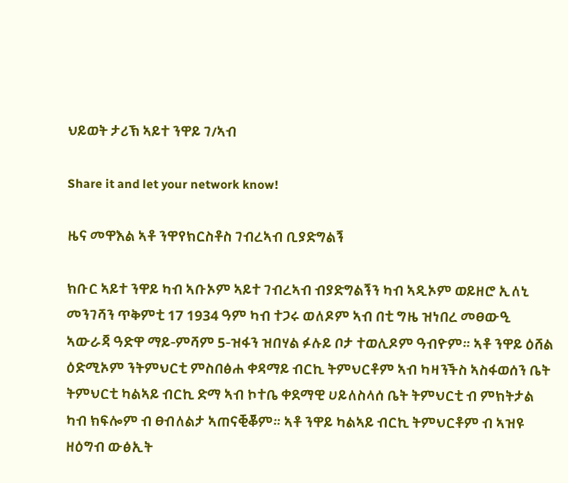ህይወት ታሪኽ ኣይተ ንዋይ ገ/ኣብ

Share it and let your network know!

ዜና መዋእል ኣቶ ንዋየክርስቶስ ገብረኣብ ቢያድግልኝ

ክቡር ኣይተ ንዋይ ካብ ኣቡኦም ኣይተ ገብረኣብ ብያድግልኝን ካብ ኣዲኦም ወይዘሮ ኢለኒ መንገሻን ጥቅምቲ 17 1934 ዓም ካብ ተጋሩ ወለዶም ኣብ በቲ ግዜ ዝነበረ መፀውዒ ኣውራጃ ዓድዋ ማይ-ምሻም 5-ዝፋን ዝበሃል ፉሉይ ቦታ ተወሊዶም ዓብዮም። ኣቶ ንዋይ ዕሸል ዕድሚኦም ንትምህርቲ ምስበፅሐ ቀዳማይ ብርኪ ትምህርቶም ኣብ ካዛንችስ ኣስፋወሰን ቤት ትምህርቲ ካልኣይ ብርኪ ድማ ኣብ ኮተቤ ቀደማዊ ሀይለስላሰ ቤት ትምህርቲ ብ ምክትታል ካብ ክፍሎም ብ ፀብለልታ ኣጠናቒቖም። ኣቶ ንዋይ ካልኣይ ብርኪ ትምህርቶም ብ ኣዝዩ ዘዕግብ ውፅኢት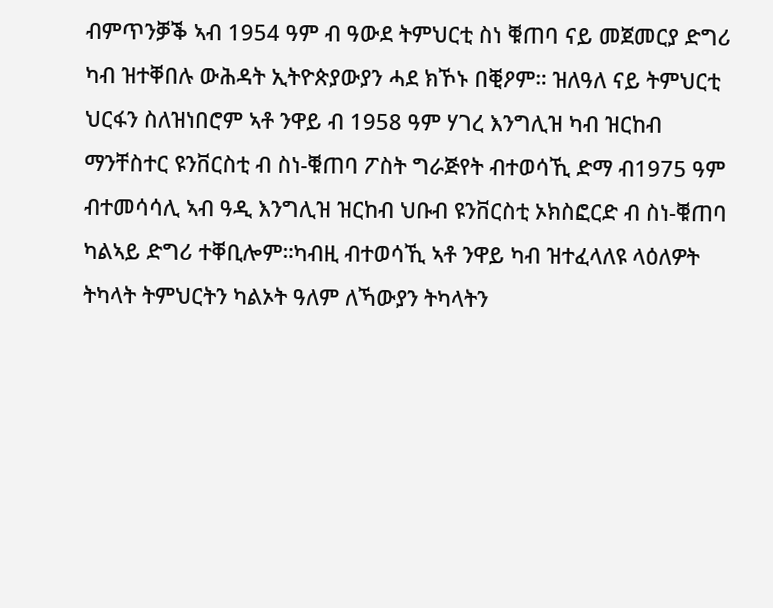ብምጥንቓቕ ኣብ 1954 ዓም ብ ዓውደ ትምህርቲ ስነ ቑጠባ ናይ መጀመርያ ድግሪ ካብ ዝተቐበሉ ውሕዳት ኢትዮጵያውያን ሓደ ክኾኑ በቒዖም። ዝለዓለ ናይ ትምህርቲ ህርፋን ስለዝነበሮም ኣቶ ንዋይ ብ 1958 ዓም ሃገረ እንግሊዝ ካብ ዝርከብ ማንቸስተር ዩንቨርስቲ ብ ስነ-ቑጠባ ፖስት ግራጅየት ብተወሳኺ ድማ ብ1975 ዓም ብተመሳሳሊ ኣብ ዓዲ እንግሊዝ ዝርከብ ህቡብ ዩንቨርስቲ ኦክስፎርድ ብ ስነ-ቑጠባ ካልኣይ ድግሪ ተቐቢሎም።ካብዚ ብተወሳኺ ኣቶ ንዋይ ካብ ዝተፈላለዩ ላዕለዎት ትካላት ትምህርትን ካልኦት ዓለም ለኻውያን ትካላትን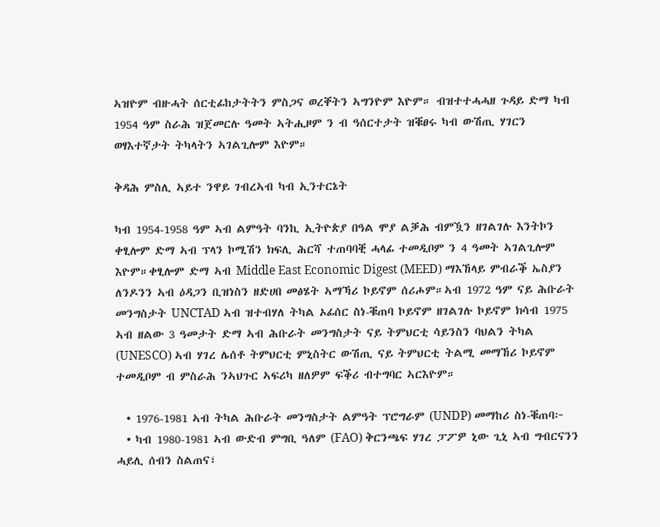ኣዝዮም ብዙሓት ሰርቲፊከታትትን ምስጋና ወረቐትን ኣግንዮም እዮም። ብዝተተሓሓዘ ጉዳይ ድማ ካብ 1954 ዓም ስራሕ ዝጀመርሉ ዓመት ኣትሒዞም ን ብ ዓሰርተታት ዝቑፀሩ ካብ ውሽጢ ሃገርን ወፃእተኛታት ትካላትን ኣገልጊሎም እዮም።

ቅዳሕ ምስሊ ኣይተ ንዋይ ገብረኣብ ካብ ኢንተርኔት

ካብ 1954-1958 ዓም ኣብ ልምዓት ባንኪ ኢትዮጵያ በዓል ሞያ ልቓሕ ብምዃን ዘገልገሉ እንትኮን ቀፂሎም ድማ ኣብ ፕላን ኮሚሽን ክፍሊ ሕርሻ ተጠባባቒ ሓላፊ ተመዲቦም ን 4 ዓመት ኣገልጊሎም እዮም።ቀፂሎም ድማ ኣብ Middle East Economic Digest (MEED) ማእኸላይ ምብራቕ ኤስያን ለንዶንን ኣብ ዕዳጋን ቢዝነስን ዘድሀበ መፅሄት ኣማኻሪ ኮይኖም ሰሪሖም።ኣብ 1972 ዓም ናይ ሕቡራት መንግስታት UNCTAD ኣብ ዝተብሃለ ትካል ኦፊሰር ስነ-ቑጠባ ኮይኖም ዘገልገሉ ኮይኖም ክሳብ 1975 ኣብ ዘልው 3 ዓመታት ድማ ኣብ ሕቡራት መንግስታት ናይ ትምህርቲ ሳይንስን ባህልን ትካል (UNESCO) ኣብ ሃገረ ሌሰቶ ትምህርቲ ምኒስትር ውሽጢ ናይ ትምህርቲ ትልሚ መማኸሪ ኮይኖም ተመዲቦም ብ ምስራሕ ንኣህጉር ኣፍሪካ ዘለዎም ፍቕሪ ብተግባር ኣርእዮም።

  • 1976-1981 ኣብ ትካል ሕቡራት መንግስታት ልምዓት ፕሮግራም (UNDP) መማከሪ ስነ-ቑጠባ፦
  • ካብ 1980-1981 ኣብ ውድብ ምግቢ ዓለም (FAO) ቅርንጫፍ ሃገረ ፓፖዎ ኒው ጊኒ ኣብ ግብርናንን ሓይሊ ሰብን ስልጠና፣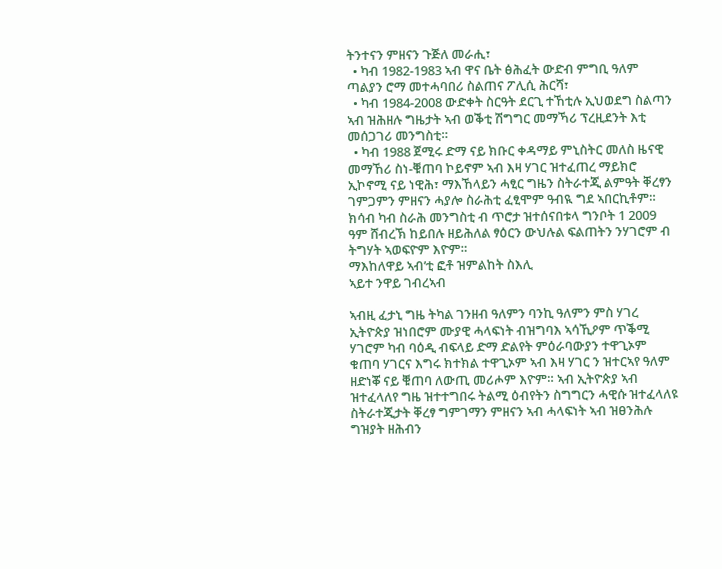ትንተናን ምዘናን ጉጅለ መራሒ፣
  • ካብ 1982-1983 ኣብ ዋና ቤት ፅሕፈት ውድብ ምግቢ ዓለም ጣልያን ሮማ መተሓባበሪ ስልጠና ፖሊሲ ሕርሻ፣
  • ካብ 1984-2008 ውድቀት ስርዓት ደርጊ ተኸቲሉ ኢህወደግ ስልጣን ኣብ ዝሕዘሉ ግዜታት ኣብ ወቕቲ ሽግግር መማኻሪ ፕረዚደንት እቲ መሰጋገሪ መንግስቲ።
  • ካብ 1988 ጀሚሩ ድማ ናይ ክቡር ቀዳማይ ምኒስትር መለስ ዜናዊ መማኸሪ ስነ-ቑጠባ ኮይኖም ኣብ እዛ ሃገር ዝተፈጠረ ማይክሮ ኢኮኖሚ ናይ ነዊሕ፣ ማእኸላይን ሓፂር ግዜን ስትራተጂ ልምዓት ቐረፃን ገምጋምን ምዘናን ሓያሎ ስራሕቲ ፈፂሞም ዓብዪ ግደ ኣበርኪቶም። ክሳብ ካብ ስራሕ መንግስቲ ብ ጥሮታ ዝተሰናበቱላ ግንቦት 1 2009 ዓም ሸብረኽ ከይበሉ ዘይሕለል ፃዕርን ውህሉል ፍልጠትን ንሃገሮም ብ ትግሃት ኣወፍዮም እዮም።
ማእከለዋይ ኣብ’ቲ ፎቶ ዝምልከት ስእሊ
ኣይተ ንዋይ ገብረኣብ

ኣብዚ ፈታኒ ግዜ ትካል ገንዘብ ዓለምን ባንኪ ዓለምን ምስ ሃገረ ኢትዮጵያ ዝነበሮም ሙያዊ ሓላፍነት ብዝግባእ ኣሳኺዖም ጥቕሚ ሃገሮም ካብ ባዕዲ ብፍላይ ድማ ድልየት ምዕራባውያን ተዋጊኦም ቁጠባ ሃገርና እግሩ ክተክል ተዋጊኦም ኣብ እዛ ሃገር ን ዝተርኣየ ዓለም ዘድነቖ ናይ ቑጠባ ለውጢ መሪሖም እዮም። ኣብ ኢትዮጵያ ኣብ ዝተፈላለየ ግዜ ዝተተግበሩ ትልሚ ዕብየትን ስግግርን ሓዊሱ ዝተፈላለዩ ስትራተጂታት ቐረፃ ግምገማን ምዘናን ኣብ ሓላፍነት ኣብ ዝፀንሕሉ ግዝያት ዘሕብን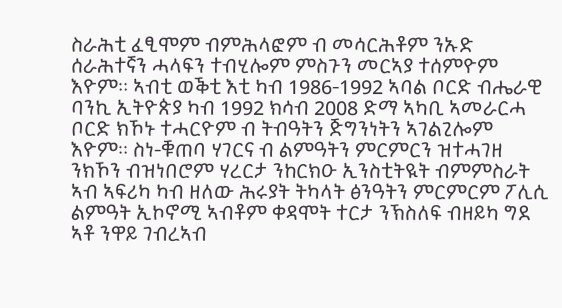ስራሕቲ ፈፂሞም ብምሕላፎም ብ መሳርሕቶም ንኡድ ሰራሕተኛን ሓላፍን ተብሂሎም ምስጉን መርኣያ ተሰምዮም እዮም። ኣብቲ ወቕቲ እቲ ካብ 1986-1992 ኣባል ቦርድ ብሔራዊ ባንኪ ኢትዮጵያ ካብ 1992 ክሳብ 2008 ድማ ኣካቢ ኣመራርሓ ቦርድ ክኾኑ ተሓርዮም ብ ትብዓትን ጅግንነትን ኣገልጊሎም እዮም። ስነ-ቑጠባ ሃገርና ብ ልምዓትን ምርምርን ዝተሓገዘ ንክኾን ብዝነበሮም ሃረርታ ንከርክዑ ኢንስቲትዪት ብምምስራት ኣብ ኣፍሪካ ካብ ዘለው ሕሩያት ትካላት ፅንዓትን ምርምርም ፖሊሲ ልምዓት ኢኮኖሚ ኣብቶም ቀዳሞት ተርታ ንኽስለፍ ብዘይካ ግደ ኣቶ ንዋይ ገብረኣብ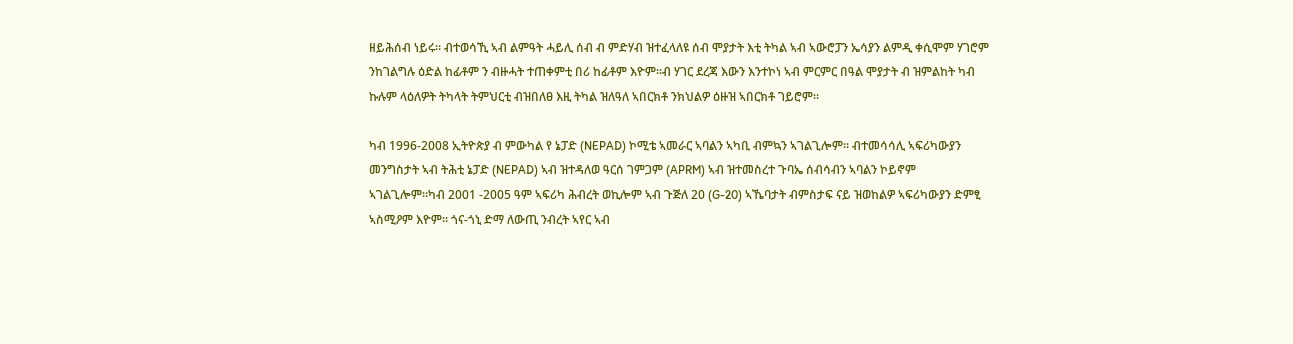ዘይሕሰብ ነይሩ። ብተወሳኺ ኣብ ልምዓት ሓይሊ ሰብ ብ ምድሃብ ዝተፈላለዩ ሰብ ሞያታት እቲ ትካል ኣብ ኣውሮፓን ኤሳያን ልምዲ ቀሲሞም ሃገሮም ንከገልግሉ ዕድል ከፊቶም ን ብዙሓት ተጠቀምቲ በሪ ከፊቶም እዮም።ብ ሃገር ደረጃ እውን እንተኮነ ኣብ ምርምር በዓል ሞያታት ብ ዝምልከት ካብ ኩሉም ላዕለዎት ትካላት ትምህርቲ ብዝበለፀ እዚ ትካል ዝለዓለ ኣበርክቶ ንክህልዎ ዕዙዝ ኣበርክቶ ገይሮም።

ካብ 1996-2008 ኢትዮጵያ ብ ምውካል የ ኔፓድ (NEPAD) ኮሚቴ ኣመራር ኣባልን ኣካቢ ብምኳን ኣገልጊሎም። ብተመሳሳሊ ኣፍሪካውያን መንግስታት ኣብ ትሕቲ ኔፓድ (NEPAD) ኣብ ዝተዳለወ ዓርሰ ገምጋም (APRM) ኣብ ዝተመስረተ ጉባኤ ሰብሳብን ኣባልን ኮይኖም ኣገልጊሎም።ካብ 2001 -2005 ዓም ኣፍሪካ ሕብረት ወኪሎም ኣብ ጉጅለ 20 (G-20) ኣኼባታት ብምስታፍ ናይ ዝወከልዎ ኣፍሪካውያን ድምፂ ኣስሚዖም እዮም። ጎና-ጎኒ ድማ ለውጢ ንብረት ኣየር ኣብ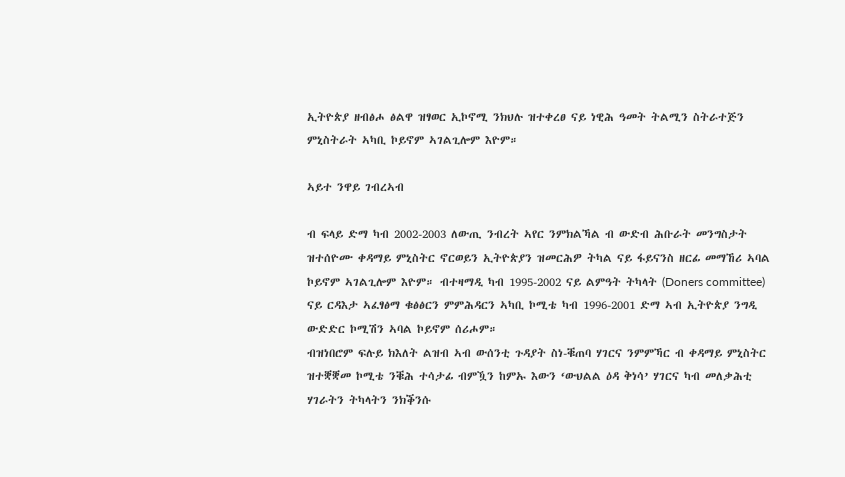ኢትዮጵያ ዘብፅሖ ፅልዋ ዝፃወር ኢኮኖሚ ንክህሉ ዝተቀረፀ ናይ ነዊሕ ዓመት ትልሚን ስትራተጅን ምኒስትራት ኣካቢ ኮይኖም ኣገልጊሎም እዮም።

ኣይተ ንዋይ ገብረኣብ

ብ ፍላይ ድማ ካብ 2002-2003 ለውጢ ንብረት ኣየር ንምክልኻል ብ ውድብ ሕቡራት መንግስታት ዝተሰዮሙ ቀዳማይ ምኒስትር ኖርወይን ኢትዮጵያን ዝመርሕዎ ትካል ናይ ፋይናንስ ዘርፊ መማኸሪ ኣባል ኮይኖም ኣገልጊሎም እዮም። ብተዛማዲ ካብ 1995-2002 ናይ ልምዓት ትካላት (Doners committee) ናይ ርዳእታ ኣፈፃፅማ ቁፅፅርን ምምሕዳርን ኣካቢ ኮሚቴ ካብ 1996-2001 ድማ ኣብ ኢትዮጵያ ንግዲ ውድድር ኮሚሽን ኣባል ኮይኖም ሰሪሖም።
ብዝነበሮም ፍሉይ ክእለት ልዝብ ኣብ ውሰንቲ ጉዳያት ስነ-ቑጠባ ሃገርና ንምምኻር ብ ቀዳማይ ምኒስትር ዝተቛቛመ ኮሚቴ ንቑሕ ተሳታፊ ብምዃን ከምኡ እውን ‘ውህልል ዕዳ ቅነሳ’ ሃገርና ካብ መለቃሕቲ ሃገራትን ትካላትን ንክቕንሱ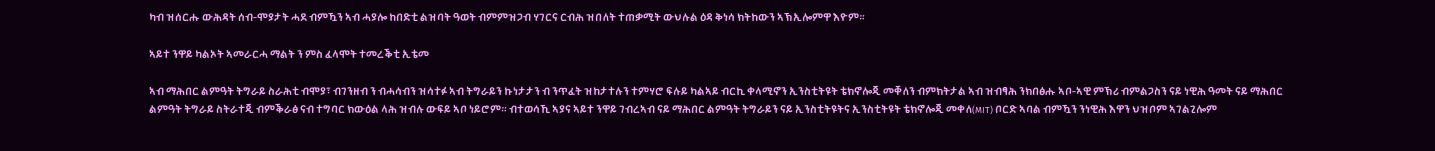ካብ ዝሰርሑ ውሕዳት ሰብ-ሞያታት ሓደ ብምዃን ኣብ ሓያሎ ከበድቲ ልዝባት ዓወት ብምምዝጋብ ሃገርና ርብሕ ዝበለት ተጠቃሚት ውህሉል ዕዳ ቅነሳ ክትከውን ኣኽኢሎምዋ እዮም።

ኣይተ ንዋይ ካልኦት ኣመራርሓ ማልት ን ምስ ፈላሞት ተመረቕቲ ኢቴመ

ኣብ ማሕበር ልምዓት ትግራይ ስራሕቲ ብሞያ፣ ብገንዘብ ን ብሓሳብን ዝሳተፉ ኣብ ትግራይን ኩነታታን ብ ንጥፈት ዝከታተሉን ተምሃሮ ፍሉይ ካልኣይ ብርኪ ቀላሚኖን ኢንስቲትዩት ቴክኖሎጂ መቐለን ብምክትታል ኣብ ዝብፃሕ ንክበፅሑ ኣቦ-ኣዊ ምኽሪ ብምልጋስን ናይ ነዊሕ ዓመት ናይ ማሕበር ልምዓት ትግራይ ስትራተጂ ብምቕራፅ ናብ ተግባር ክውዕል ላሕ ዝብሉ ውፍይ ኣቦ ነይሮም። ብተወሳኺ ኣያና ኣይተ ንዋይ ገብረኣብ ናይ ማሕበር ልምዓት ትግራይን ናይ ኢንስቲትዩትና ኢንስቲትዩት ቴክኖሎጂ መቀለ(MIT) ቦርድ ኣባል ብምዃን ንነዊሕ እዋን ህዝቦም ኣገልጊሎም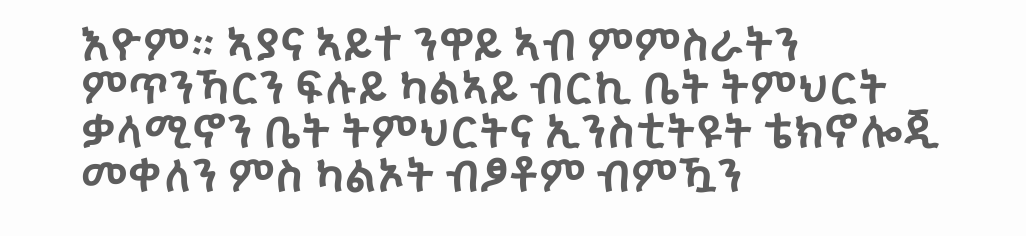እዮም። ኣያና ኣይተ ንዋይ ኣብ ምምስራትን ምጥንኻርን ፍሉይ ካልኣይ ብርኪ ቤት ትምህርት ቃላሚኖን ቤት ትምህርትና ኢንስቲትዩት ቴክኖሎጂ መቀለን ምስ ካልኦት ብፆቶም ብምዃን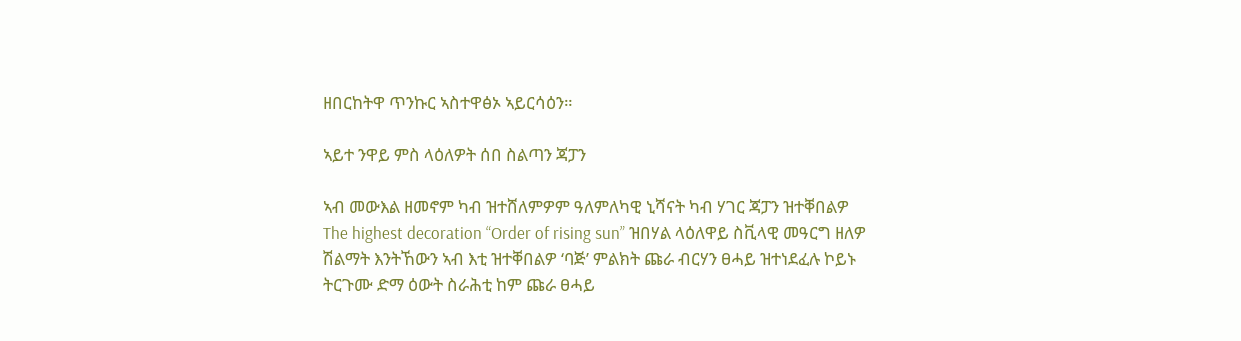ዘበርከትዋ ጥንኩር ኣስተዋፅኦ ኣይርሳዕን።

ኣይተ ንዋይ ምስ ላዕለዎት ሰበ ስልጣን ጃፓን

ኣብ መውእል ዘመኖም ካብ ዝተሸለምዎም ዓለምለካዊ ኒሻናት ካብ ሃገር ጃፓን ዝተቐበልዎ The highest decoration “Order of rising sun” ዝበሃል ላዕለዋይ ስቪላዊ መዓርግ ዘለዎ ሽልማት እንትኸውን ኣብ እቲ ዝተቐበልዎ ‘ባጅ’ ምልክት ጩራ ብርሃን ፀሓይ ዝተነደፈሉ ኮይኑ ትርጉሙ ድማ ዕውት ስራሕቲ ከም ጩራ ፀሓይ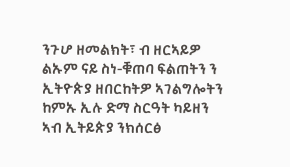ንጉሆ ዘመልክት፣ ብ ዘርኣይዎ ልኡም ናይ ስነ-ቑጠባ ፍልጠትን ን ኢትዮጵያ ዘበርከትዎ ኣገልግሎትን ከምኡ ኢሉ ድማ ስርዓት ካይዘን ኣብ ኢትይጵያ ንክሰርፅ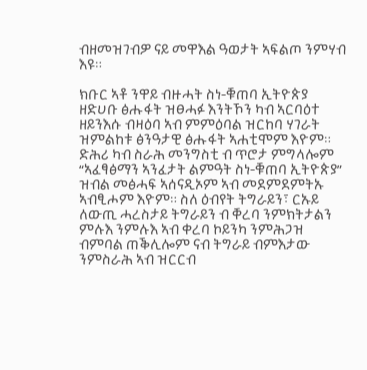ብዘመዝገብዎ ናይ መዋእል ዓወታት ኣፍልጦ ንምሃብ እዩ።

ክቡር ኣቶ ንዋይ ብዙሓት ስነ-ቑጠባ ኢትዮጵያ ዘድሀቡ ፅሑፋት ዝፀሓፉ እንትኾን ካብ ኣርባዕተ ዘይንእሱ ብዛዕባ ኣብ ምምዕባል ዝርከባ ሃገራት ዝምልከቱ ፅንዓታዊ ፅሑፋት ኣሐቲሞም እዮም።
ድሕሪ ካብ ስራሕ መንግስቲ ብ ጥሮታ ምግላሎም “ኣፈፃፅማን ኣንፈታት ልምዓት ስነ-ቑጠባ ኢትዮጵያ” ዝብል መፅሓፍ ኣሰናዲኦም ኣብ መደምደምትኡ ኣብፂሖም እዮም። ስለ ዕብየት ትግራይን፣ ርኡይ ለውጢ ሓረስታይ ትግራይን ብ ቐረባ ንምክትታልን ምሉእ ንምሉእ ኣብ ቀረባ ኮይንካ ንምሕጋዝ ብምባል ጠቕሊሎም ናብ ትግራይ ብምእታው ንምስራሕ ኣብ ዝርርብ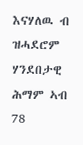እናሃለዉ ብ ዝሓደሮም ሃንደበታዊ ሕማም ኣብ 78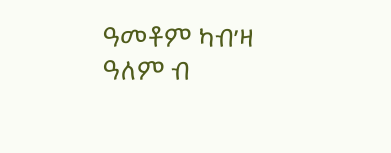ዓመቶም ካብ’ዛ ዓለም ብ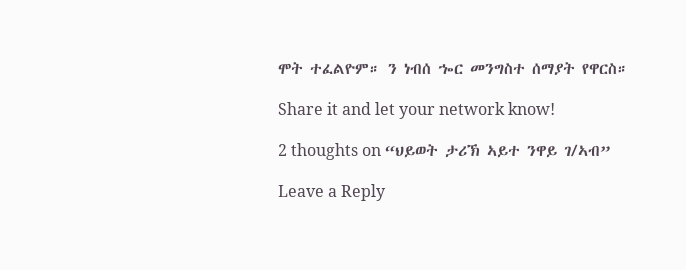ሞት ተፈልዮም። ን ነብሰ ኈር መንግስተ ሰማያት የዋርስ።

Share it and let your network know!

2 thoughts on “ህይወት ታሪኽ ኣይተ ንዋይ ገ/ኣብ”

Leave a Reply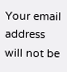Your email address will not be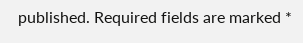published. Required fields are marked *